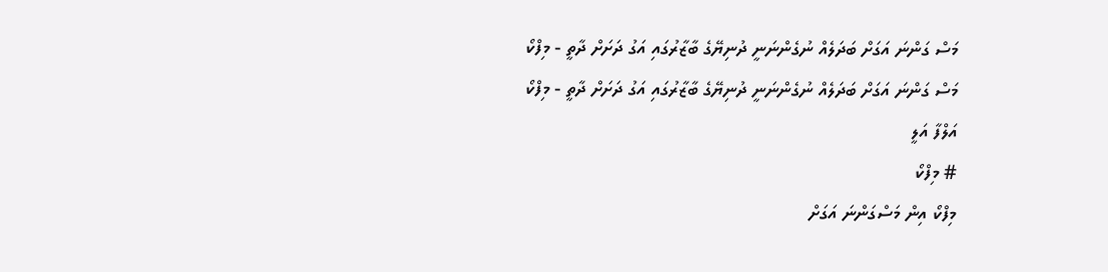މަސް ގަންނަ އަގަށް ބަދަލެއް ނުގެންނަނީ ދުނިޔޭގެ ބާޒާރުގައި އަގު ދަށަށް ދާތީ - މިފްކޯ
މަސް ގަންނަ އަގަށް ބަދަލެއް ނުގެންނަނީ ދުނިޔޭގެ ބާޒާރުގައި އަގު ދަށަށް ދާތީ - މިފްކޯ
އަލްފާ އަލީ
# މިފްކޯ
މިފްކޯ އިން މަސްގަންނަ އަގަށް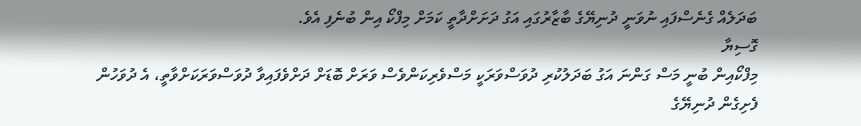ބަދަލެއް ގެނެސްފައި ނުވަނީ ދުނިޔޭގެ ބާޒާރުގައި އަގު ދަށަށްދާތީ ކަމަށް މިފްކޯ އިން ބުނެފި އެވެ.
ގޮސިޔާ
މިފްކޯއިން ބުނީ މަސް ގަންނަ އަގު ބަދަލުކުރި ދުވަސްވަރަކީ މަސްވެރިކަންވެސް ވަރަށް ބޮޑަށް ދަށްވެފައިވާ ދުވަސްވަރަކަށްވާތީ، އެ ދުވަހުން ފެށިގެން ދުނިޔޭގެ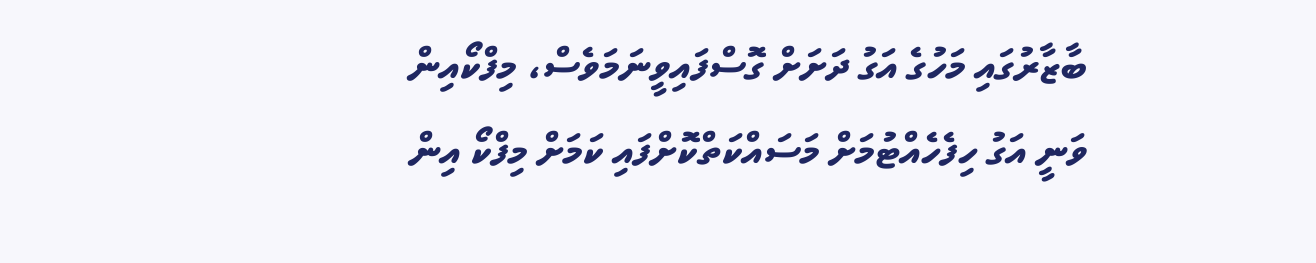ބާޒާރުގައި މަހުގެ އަގު ދަށަށް ގޮސްފައިވީނަމަވެސް، މިފްކޯއިން ވަނީ އަގު ހިފެހެއްޓުމަށް މަސައްކަތްކޮށްފައި ކަމަށް މިފްކޯ އިން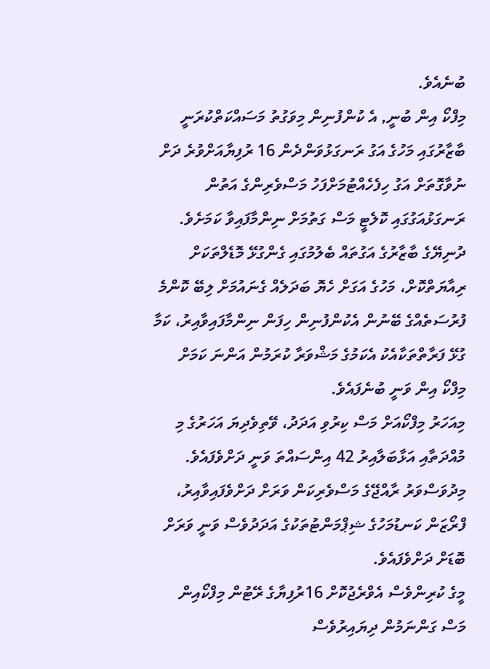ބުނެއެވެ.
މިފްކޯ އިން ބުނީ, އެ ކުންފުނިން މިވަގުތު މަސައްކަތްކުރަނީ ބާޒާރުގައި މަހުގެ އަގު ރަނގަޅުވަންދެން 16 ރުފިޔާއަށްވުރެ ދަށް ނުވާގޮތަށް އަގު ހިފެހެއްޓުމަށްފަހު މަސްވެރިންގެ އަތުން ރަނގަޅުއަގުގައި ކޮލެޓީ މަސް ގަތުމަށް ނިންމާފައިވާ ކަމަށެވެ.
ދުނިޔޭގެ ބާޒާރުގެ އަގުތައް ބެލުމުގައި ގެންގުޅޭ މޮޑެލްތަކަށް ރިއާޔަތްކޮށް، މަހުގެ އަގަށް ހެޔޮ ބަދަލެއް ގެނައުމަށް ލިބޭ ކޮންމެ ފުރުސަތެއްގެ ބޭނުން އެކުންފުނިން ހިފަން ނިންމާފައިވާއިރު، ކަމާ ގުޅޭ ފަރާތްތަކާއެކު އެކަމުގެ މަޝްވަރާ ކުރަމުން އަންނަ ކަމަށް މިފްކޯ އިން ވަނީ ބުނެފައެވެ.
މިއަހަރު މިފްކޯއަށް މަސް ކިރުވި އަދަދު، ވޭތިވެދިޔަ އަހަރުގެ މި މުއްދަތާއި އަޅާބަލާއިރު 42 އިންސައްތަ ވަނީ ދަށްވެފައެވެ. މިދުވަސްވަރު ރާއްޖޭގެ މަސްވެރިކަން ވަރަށް ދަށްވެފައިވާއިރު، ފްރޯޒަން ކަނޑުމަހުގެ ޝިޕްމަންޓުތަކުގެ އަދަދުވެސް ވަނީ ވަރަށް ބޮޑަށް ދަށްވެފައެވެ.
މީގެ ކުރިންވެސް އެވްރެޖުކޮށް 16ރުފިޔާގެ ރޭޓުން މިފްކޯއިން މަސް ގަންނަމުން ދިޔައިރުވެސް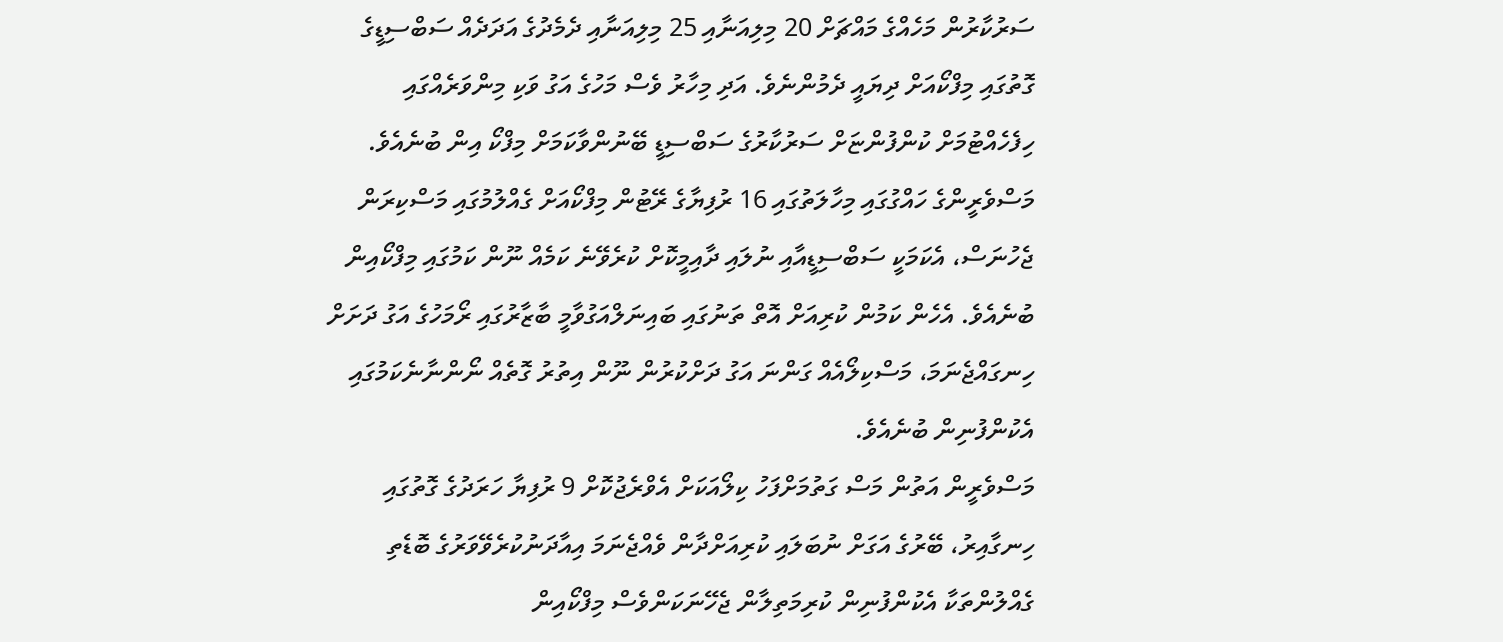ސަރުކާރުން މަހެއްގެ މައްޗަށް 20 މިލިއަނާއި 25 މިލިއަނާއި ދެމެދުގެ އަދަދެއް ސަބްސިޑީގެ ގޮތުގައި މިފްކޯއަށް ދިޔައީ ދެމުންނެވެ. އަދި މިހާރު ވެސް މަހުގެ އަގު ވަކި މިންވަރެއްގައި ހިފެހެއްޓުމަށް ކުންފުންޏަށް ސަރުކާރުގެ ސަބްސިޑީ ބޭނުންވާކަމަށް މިފްކޯ އިން ބުނެއެވެ.
މަސްވެރީންގެ ހައްގުގައި މިހާލަތުގައި 16 ރުފިޔާގެ ރޭޓުން މިފްކޯއަށް ގެއްލުމުގައި މަސްކިރަން ޖެހުނަސް، އެކަމަކީ ސަބްސިޑީއާއި ނުލައި ދާއިމީކޮށް ކުރެވޭނެ ކަމެއް ނޫން ކަމުގައި މިފްކޯއިން ބުނެއެވެ. އެހެން ކަމުން ކުރިއަށް އޮތް ތަނުގައި ބައިނަލްއަގުވާމީ ބާޒާރުގައި ރޯމަހުގެ އަގު ދަށަށް ހިނގައްޖެނަމަ، މަސްކިލޯއެއް ގަންނަ އަގު ދަށްކުރުން ނޫން އިތުރު ގޮތެއް ނޯންނާނެކަމުގައި އެކުންފުނިން ބުނެއެވެ.
މަސްވެރީން އަތުން މަސް ގަތުމަށްފަހު ކިލޯއަކަށް އެވްރެޖުކޮށް 9 ރުފިޔާ ހަރަދުގެ ގޮތުގައި ހިނގާއިރު، ބޭރުގެ އަގަށް ނުބަލައި ކުރިއަށްދާން ވެއްޖެނަމަ އިއާދަނުކުރެވޭވަރުގެ ބޮޑެތި ގެއްލުންތަކާ އެކުންފުނިން ކުރިމަތިލާން ޖެހޭނަކަންވެސް މިފްކޯއިން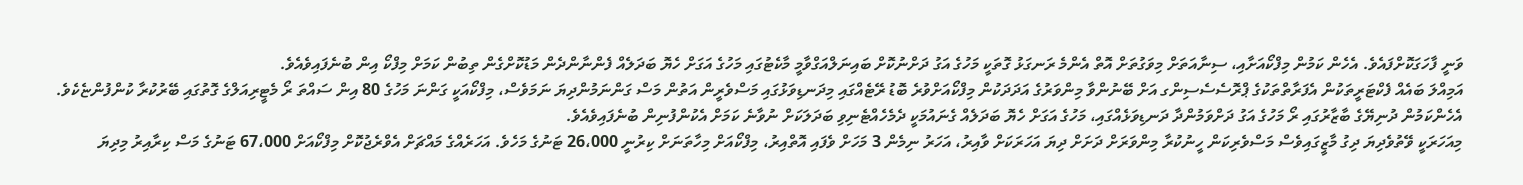ވަނީ ފާހަގަކޮށްފައެވެ. އެހެން ކަމުން މިފްކޯއަށާއި، ސިނާއަތަށް މިވަގުތަށް އޮތް އެންމެ ރަނގަޅު ގޮތަކީ މަހުގެ އަގު ދަށްނުކޮށް ބައިނަލްއަގްވާމީ މާކެޓުގައި މަހުގެ އަގަށް ހެޔޮ ބަދަލެއް ފެންނާންދެން މަޑުކޮށްގެން ތިބުން ކަމަށް މިފްކޯ އިން ބުނެފައިވެއެވެ.
އަމިއްލަ ބައެއް ފެކްޓަރީތަކުން އެފަރާތްތަކުގެ ޕްރޮސެސެސިންގ އަށް ބޭނުންވާ މިންވަރުގެ އަދަދަކުން މިފްކޯއަށްވުރެ ބޮޑު ރޭޓެއްގައި މިދަނޑިވަޅުގައި މަސްވެރީން އަތުން މަސް ގަންނަމުންދިޔަ ނަމަވެސް، މިފްކޯއަކީ ގަންނަ މަހުގެ 80 އިން ސައްތަ ރޯ މެޓީރިއަލްގެ ގޮތުގައި ބޭރުކުރާ ކުންފުންޏެކެވެ. އެހެންކަމުން ދުނިޔޭގެ ބާޒާރުގައި ރޯ މަހުގެ އަގު ދަށްވަމުންދާ ދަނޑިވަޅެއްގައި، މަހުގެ އަގަށް ހެޔޮ ބަދަލެއް ގެނައުމަކީ ދެމެހެއްޓެނިވި ބަދަލަކަށް ނުވާނެ ކަމަށް އެކުންފުނިން ބުނެފައިވެއެވެ.
މިއަހަރަކީ ވޭތުވެދިޔަ ދިގު މާޒީގައިވެސް މަސްވެރިކަން ހީނުކުރާ މިންވަރަށް ދަށަށް ދިޔަ އަހަރަކަށް ވާއިރު، އަހަރު ނިމެން 3 މަހަށް ވެފައި އޮތްއިރު، މިފްކޯއަށް މިހާތަނަށް ކިރުނީ 26،000 ޓަނުގެ މަހެވެ. އަހަރެއްގެ މައްޗަށް އެވްރެޖުކޮށް މިފްކޯއަށް 67،000 ޓަނުގެ މަސް ކިރާއިރު މިދިޔަ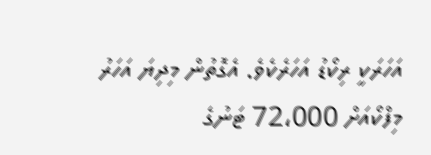އަހަރަކީ ރިކޯޑު އަހަރެކެވެ. އެގޮތުން މިދިޔަ އަހަރު މިފްކޯއަށް 72،000 ޓަނުގެ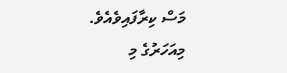މަސް ކިރާފައިވެއެވެ.
މިއަހަރުގެ މި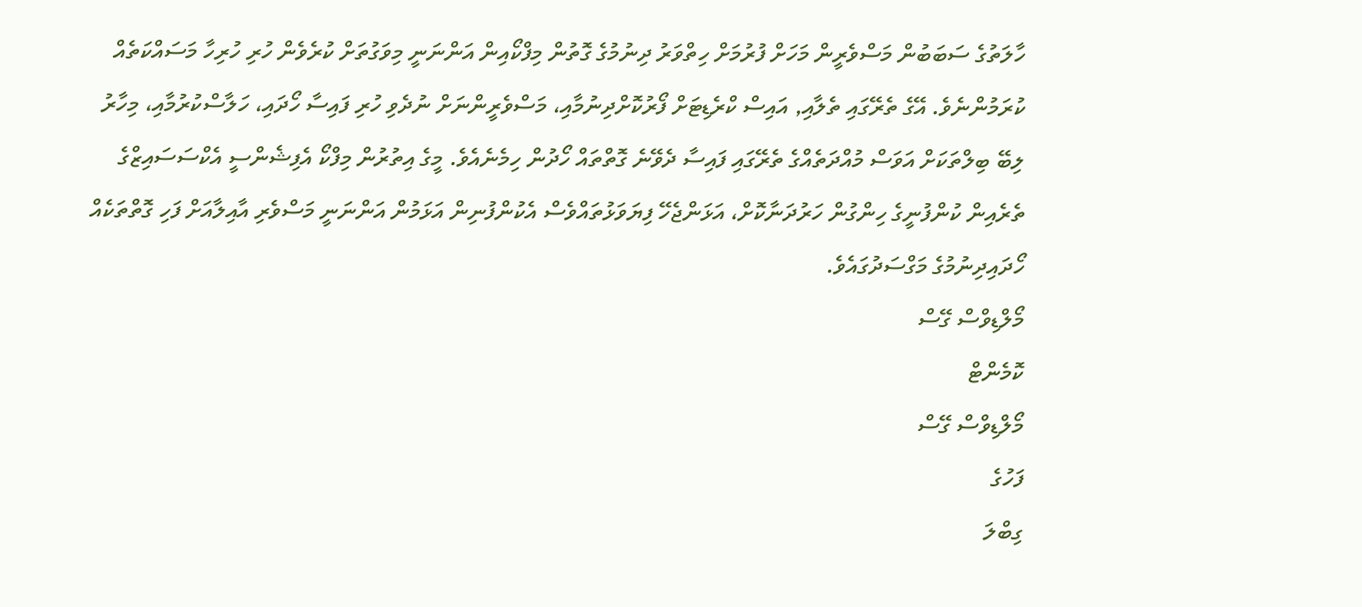ހާލަތުގެ ސަބަބުން މަސްވެރީން މަހަށް ފުރުމަށް ހިތްވަރު ދިނުމުގެ ގޮތުން މިފްކޯއިން އަންނަނީ މިވަގުތަށް ކުރެވެން ހުރި ހުރިހާ މަސައްކަތެއް ކުރަމުންނެވެ. އޭގެ ތެރޭގައި ތެލާއި, އައިސް ކްރެޑިޓަށް ފޯރުކޮށްދިނުމާއި، މަސްވެރީންނަށް ނުދެވި ހުރި ފައިސާ ހޯދައި، ހަލާސްކުރުމާއި، މިހާރު ލިބޭ ބިލްތަކަށް އަވަސް މުއްދަތެއްގެ ތެރޭގައި ފައިސާ ދެވޭނެ ގޮތްތައް ހޯދުން ހިމެނެއެވެ. މީގެ އިތުރުން މިފްކޯ އެފިޝެންސީ އެކްސަސައިޒްގެ ތެރެއިން ކުންފުނީގެ ހިންގުން ހަރުދަނާކޮށް، އަޅަންޖެހޭ ފިޔަވަޅުތައްވެސް އެކުންފުނިން އަޅަމުން އަންނަނީ މަސްވެރި އާއިލާއަށް ފަހި ގޮތްތަކެއް ހޯދައިދިނުމުގެ މަގްސަދުގައެވެ.
މޯލްޑިވްސް ގޭސް
ކޮމެންޓް
މޯލްޑިވްސް ގޭސް
ފަހުގެ
ގިބްލަ